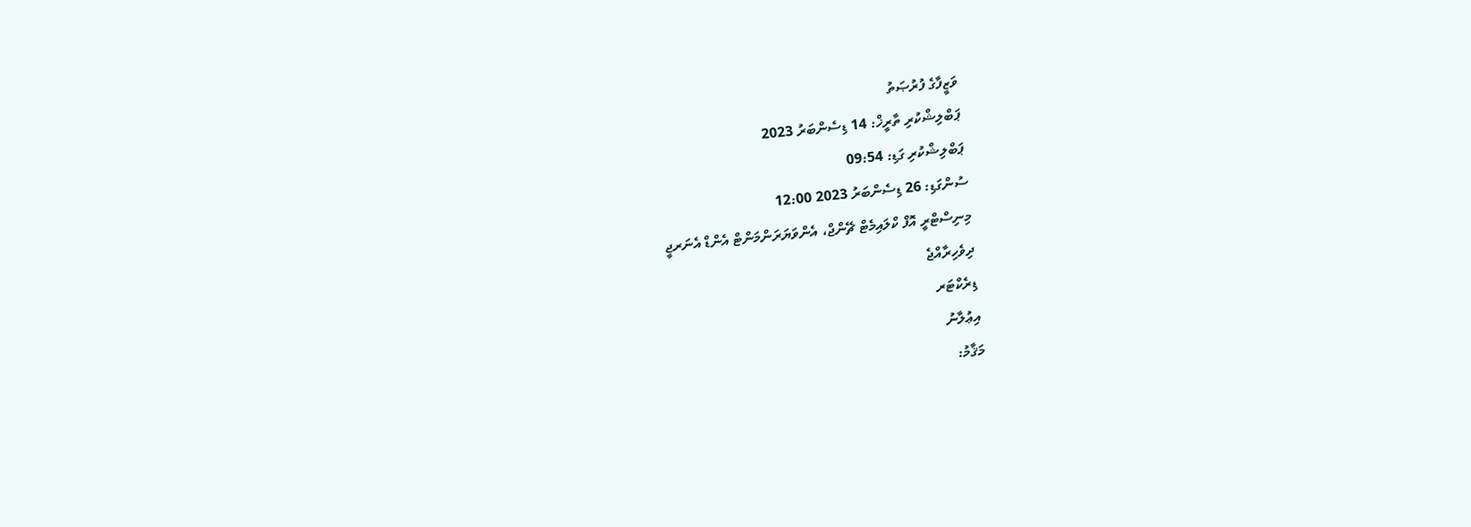ވަޒީފާގެ ފުރުޞަތު
ޕަބްލިޝްކުރި ތާރީޚް: 14 ޑިސެންބަރު 2023
ޕަބްލިޝްކުރި ގަޑި: 09:54
ސުންގަޑި: 26 ޑިސެންބަރު 2023 12:00
މިނިސްޓްރީ އޮފް ކްލައިމެޓް ޗޭންޖް، އެންވަޔަރަންމަންޓް އެންޑް އެނަރޖީ
ދިވެހިރާއްޖެ
ޑިރެކްޓަރ
އިޢުލާނު
މަޤާމު: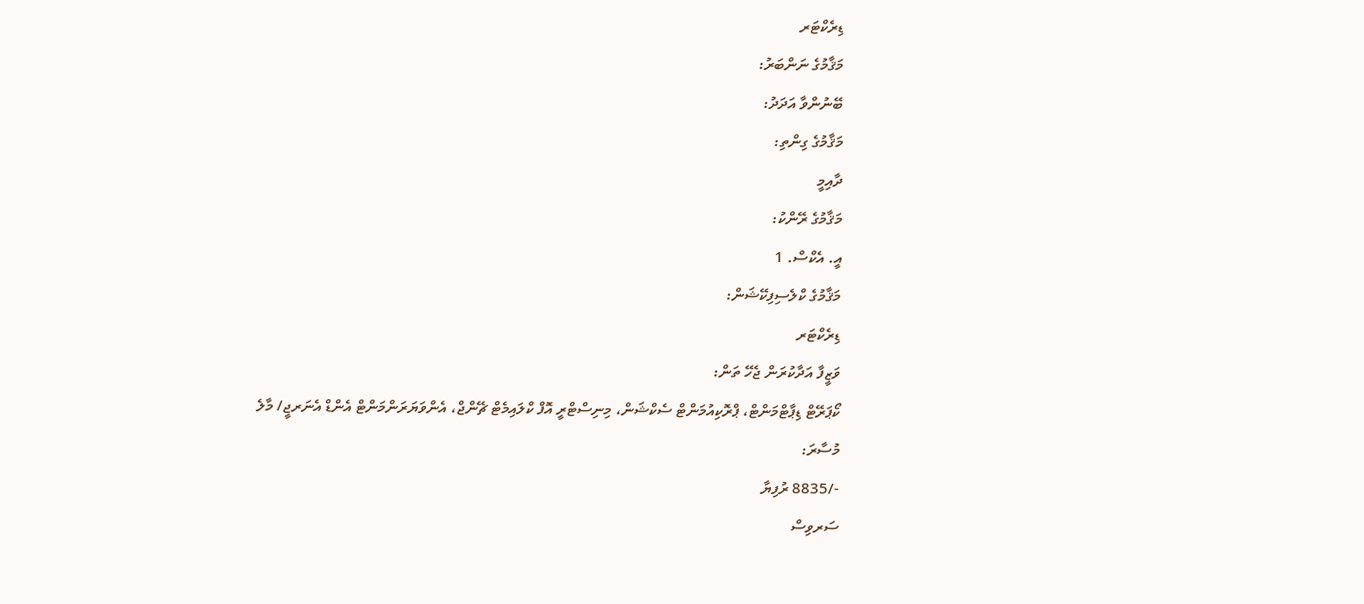ޑިރެކްޓަރ
މަޤާމުގެ ނަންބަރު:
ބޭނުންވާ އަދަދު:
މަޤާމުގެ ގިންތި:
ދާއިމީ
މަޤާމުގެ ރޭންކު:
އީ. އެކްސް. 1
މަޤާމުގެ ކްލެސިފިކޭޝަން:
ޑިރެކްޓަރ
ވަޒީފާ އަދާކުރަން ޖެހޭ ތަން:
ކޯޕަރޭޓް ޑިޕާޓްމަންޓް، ޕްރޮކިއުމަންޓް ސެކްޝަން، މިނިސްޓްރީ އޮފް ކްލައިމެޓް ޗޭންޖް، އެންވަޔަރަންމަންޓް އެންޑް އެނަރޖީ/ މާލެ
މުސާރަ:
-/8835 ރުފިޔާ
ސަރވިސް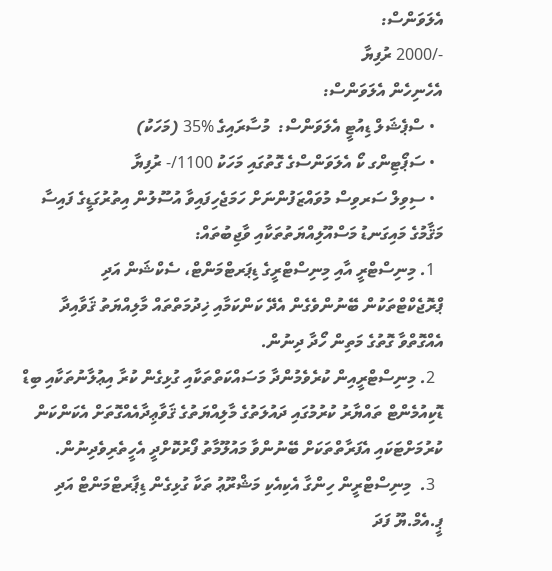އެލަވަންސް:
-/2000 ރުފިޔާ
އެހެނިހެން އެލަވަންސް:
  • ސްޕެޝަލް ޑިއުޓީ އެލަވަންސް:  މުސާރައިގެ %35 (މަހަކު)
  • ސަޕޯޓިންގ ކޯ އެލަވަންސްގެ ގޮތުގައި މަހަކު 1100/- ރުފިޔާ
  • ސިވިލް ސަރވިސް މުވައްޒަފުންނަށް ހަމަޖެހިފައިވާ އުސޫލުން އިތުރުގަޑީގެ ފައިސާ
މަޤާމުގެ މައިގަނޑު މަސްއޫލިއްޔަތުތަކާއި ވާޖިބުތައް:
  1. މިނިސްޓްރީ އާއި މިނިސްޓްރީގެ ޑިޕަރޓްމަންޓް، ސެކްޝަން އަދި ޕްރޮޖެކްޓްތަކުން ބޭނުންވެގެން އެދޭ ކަންކަމާއި ޚިދުމަތްތައް މާލިއްޔަތު ޤަވާއިދާ އެއްގޮތްވާ ގޮތުގެ މަތިން ހޯދާ ދިނުން.
  2. މިނިސްޓްރީއިން ކުރެވެމުންދާ މަސައްކަތްތަކާއި ގުޅިގެން ކުރާ އިޢުލާނުތަކާއި ބިޑް ޑޮކިއުމެންޓް ތައްޔާރު ކުރުމުގައި ދައުލަތުގެ މާލިއްޔަތުގެ ޤަވާޢިދާއެއްގޮތަށް އެކަންކަން ކުރުމަށްޓަކައި އެފަރާތްތަކަށް ބޭނުންވާ މައުލޫމާތު ފޯރުކޮށްދީ އެހީތެރިވެދިނުން.
  3.  މިނިސްޓްރީން ހިންގާ އެކިއެކި މަޝްރޫޢު ތަކާ ގުޅިގެން ޑިޕާރޓްމަންޓް އަދި ޕީ.އެމް.ޔޫ ފަދަ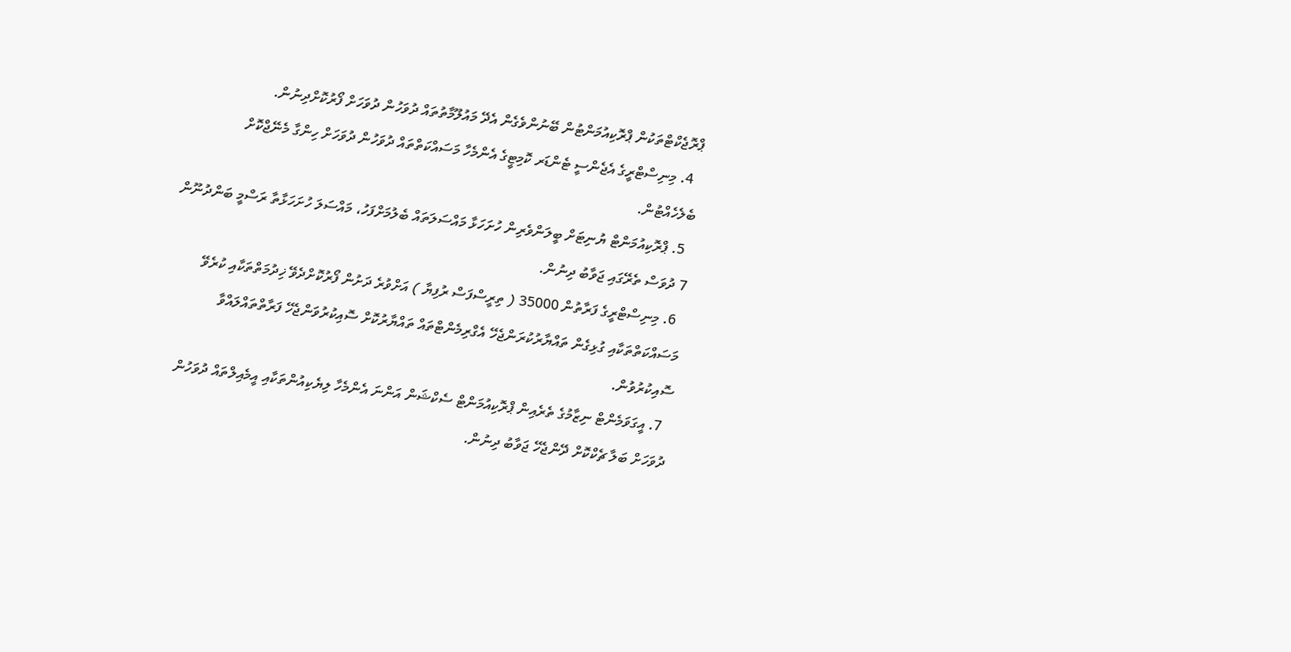ޕްރޮޖެކްޓްތަކުން ޕްރޮކިއުމަންޓުން ބޭނުންވެގެން އެދޭ މައުލޫމާތުތައް ދުވަހުން ދުވަހަށް ފޯރުކޮށްދިނުން.
  4. މިނިސްޓްރީގެ އެޖެންސީ ޓެންޑަރ ކޮމިޓީގެ އެންމެހާ މަސައްކަތްތައް ދުވަހުން ދުވަހަށް ހިންގާ މެނޭޖްކޮށް ބެލެހެއްޓުން.
  5. ޕްރޮކިއުމަންޓް ޔުނިޓަށް ބީލަންވެރިން ހުށަހަޅާ މައްސަލަތައް ބެލުމަށްފަހު، މައްސަލަ ހުށަހަޅާތާ ރަސްމީ ބަންދުނޫން 7 ދުވަސް ތެރޭގައި ޖަވާބު ދިނުން.
  6. މިނިސްޓްރީގެ ފަރާތުން 35000 ( ތިރީސްފަސް ރުފިޔާ ) އަށްވުރެ ދަށުން ފޯރުކޮށްދެވޭ ޚިދުމަތްތަކާއި ކުރެވޭ މަސައްކަތްތަކާއި ގުޅިގެން ތައްޔާރުކުރަންޖެހޭ އެގްރިމެންޓްތައް ތައްޔާރުކޮށް ސޮއިކުރުވަންޖެހޭ ފަރާތްތައްލައްވާ ސޮއިކުރުވުން.
  7. އީގަވަމެންޓް ނިޒާމުގެ ތެރެއިން ޕްރޮކިއުމަންޓް ސެކްޝަން އަންނަ އެންމެހާ ލިޔެކިއުންތަކާއި އީމެއިލްތައް ދުވަހުން ދުވަހަށް ބަލާ ޗެކްކޮށް ދޭންޖެހޭ ޖަވާބު ދިނުން.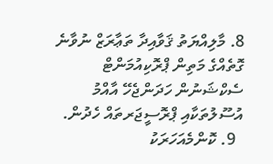8. މާލިއްޔަތު ޤަވާއިދާ ތަޢާރަޒް ނުވާނެ ގޮތެއްގެ މަތިން ޕްރޮކިއުމަންޓް ސެކްޝަނުން ހަދަންޖެހޭ އާއްމު އުސޫލުތަކާއި ޕްރޮސީޖަރތައް ހެދުން.
  9. ކޮންމެއަހަރަކު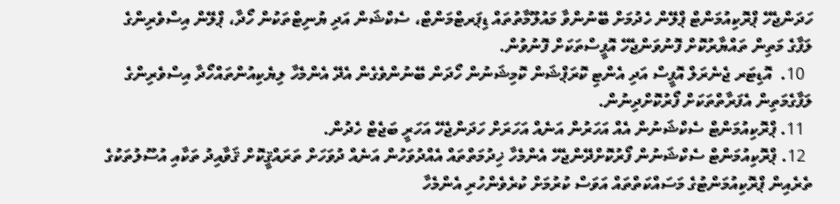ހަދަންޖެހޭ ޕްރޮކިއުމަންޓް ޕްލޭން ހެދުމަށް ބޭނުންވާ މައުލޫމާތުތައް ޑިޕަރޓްމަންޓް، ސެކްޝަން އަދި ޔުނިޓްތަކުން ހޯދާ، ޕްލޭން އިސްވެރިންގެ ލަފާގެ މަތިން ތައްޔާރުކޮށް ފޮނުވަންޖެހޭ އޮފީސްތަކަށް ފޮނުވުން.
  10.  އޮޑިޓަރ ޖެނެރަލް އޮފީސް އަދި އެންޓި ކޮރަޕްޝަން ކޮމިޝަނުން ހޯދަން ބޭނުންވެގެން އެދޭ އެންމެހާ ލިޔެކިއުންތައްހޯދާ އިސްވެރިންގެ ލަފާގެމަތިން އެފަރާތްތަކަށް ފޯރުކޮށްދިނުން.
  11. ޕްރޮކިއުމަންޓް ސެކްޝަނުން އެއް އަހަރުން އަނެއް އަހަރަށް ހަދަންޖެހޭ އަހަރީ ބަޖެޓް ހެދުން.
  12. ޕްރޮކިއުމަންޓް ސެކްޝަނުން ފޯރުކޮށްދޭންޖެހޭ އެންމެހާ ޚިދުމަތްތައް އެއްދުވަހުން އަނެއް ދުވަހަށް ތަރައްޤީކޮށް ޤަވާއިދު ތަކާއި އުސޫލުތަކުގެ ތެރެއިން ޕްރޮކިއުމަންޓުގެ މަސައްކަތްތައް އަވަސް ކުރުމަށް ކުރެވެންހުރި އެންމެހާ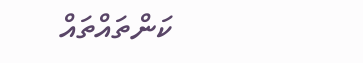ކަންތައްތައް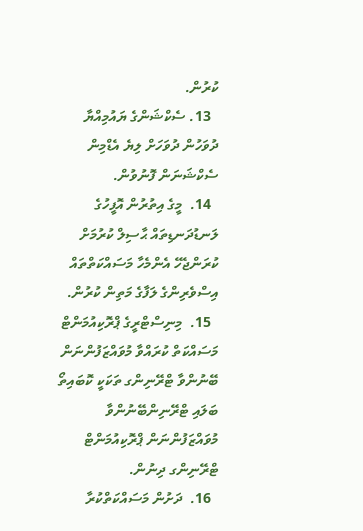ކުރުން.
  13. ސެކްޝަންގެ ޔައުމިއްޔާ ދުވަހުން ދުވަހަށް ލިޔެ އެޑްމިން ސެކްޝަނަން ފޮނުވުން.
  14.  މީގެ އިތުރުން އޮފީހުގެ ލަނޑުދަނޑިތައް ޙާސިލް ކުރުމަށް ކުރަންޖެހޭ އެންމެހާ މަސައްކަތްތައް އިސްވެރިންގެ ލަފާގެ މަތިން ކުރުން.
  15.  މިނިސްޓްރީގެ ޕްރޮކިއުމަންޓް މަސައްކަތް ކުރައްވާ މުވައްޒަފުންނަން ބޭނުންވާ ޓްރޭނިންގ ތަކަކީ ކޮބައިތޯ ބަލައި ޓްރޭނިންބޭނުންވާ މުވައްޒަފުންނަން ޕްރޮކިއުމަންޓް ޓްރޭނިންގ ދިނުން.
  16.  ދަށުން މަސައްކަތްކުރާ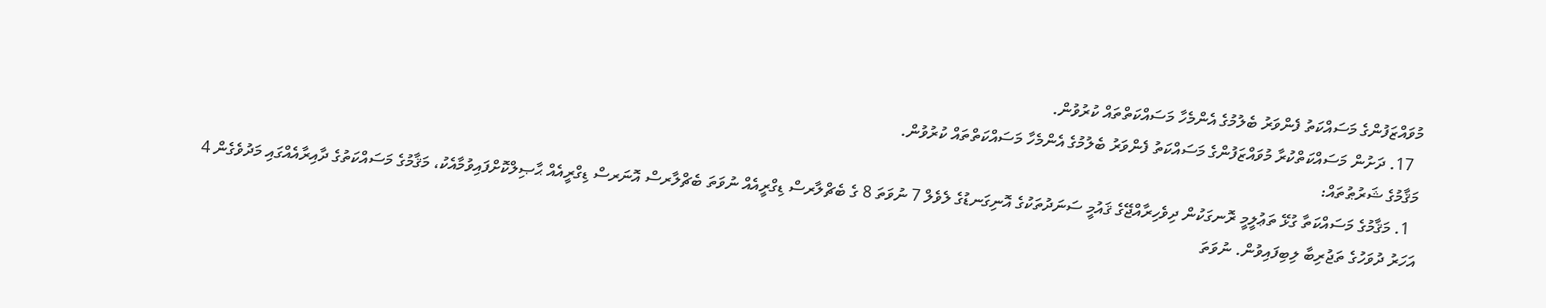މުވައްޒަފުންގެ މަސައްކަތު ފެންވަރު ބެލުމުގެ އެންމެހާ މަސައްކަތްތައް ކުރުވުން.
  17. ދަށުން މަސައްކަތްކުރާ މުވައްޒަފުންގެ މަސައްކަތު ފެންވަރު ބެލުމުގެ އެންމެހާ މަސައްކަތްތައް ކުރުވުން.
މަޤާމުގެ ޝަރުޠުތައް:
  1. މަޤާމުގެ މަސައްކަތާ ގުޅޭ ތަޢުލީމީ ރޮނގަކުން ދިވެހިރާއްޖޭގެ ޤައުމީ ސަނަދުތަކުގެ އޮނިގަނޑުގެ ލެވެލް 7 ނުވަތަ 8 ގެ ބެޗްލާރސް ޑިގްރީއެއް ނުވަތަ ބެޗްލާރސް އޮނަރސް ޑިގްރީއެއް ޙާޞިލްކޮށްފައިވުމާއެކު، މަޤާމުގެ މަސައްކަތުގެ ދާއިރާއެއްގައި މަދުވެގެން 4 އަހަރު ދުވަހުގެ ތަޖުރިބާ ލިބިފައިވުން. ނުވަތަ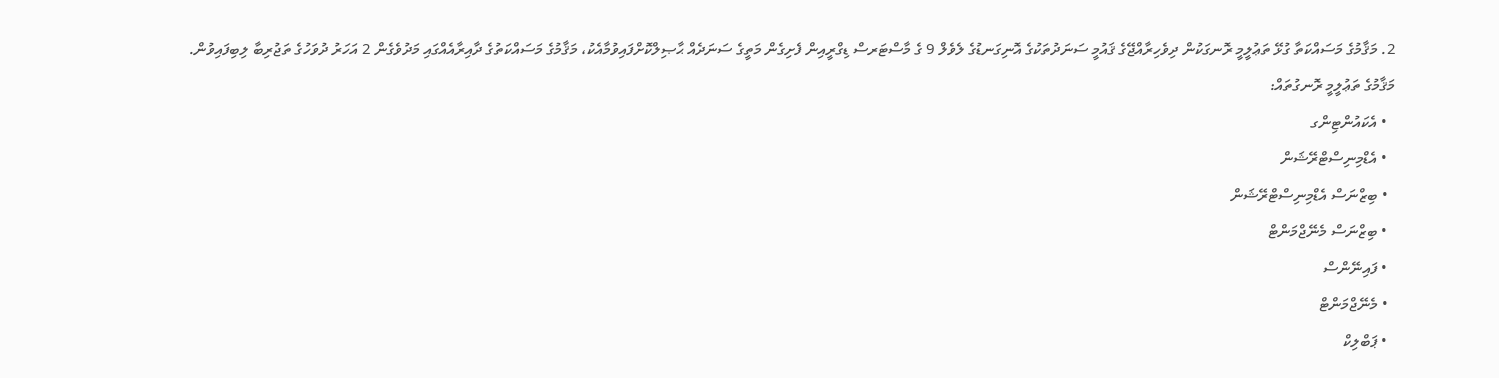2. މަޤާމުގެ މަސައްކަތާ ގުޅޭ ތަޢުލީމީ ރޮނގަކުން ދިވެހިރާއްޖޭގެ ޤައުމީ ސަނަދުތަކުގެ އޮނިގަނޑުގެ ލެވެލް 9 ގެ މާސްޓަރސް ޑިގްރީއިން ފެށިގެން މަތީގެ ސަނަދެއް ޙާޞިލްކޮށްފައިވުމާއެކު، މަޤާމުގެ މަސައްކަތުގެ ދާއިރާއެއްގައި މަދުވެގެން 2 އަހަރު ދުވަހުގެ ތަޖުރިބާ ލިބިފައިވުން.
މަޤާމުގެ ތަޢުލީމީ ރޮނގުތައް:
  • އެކައުންޓިންގ
  • އެޑްމިނިސްޓްރޭޝަން
  • ބިޒްނަސް އެޑްމިނިސްޓްރޭޝަން
  • ބިޒްނަސް މެނޭޖްމަންޓް
  • ފައިނޭންސް
  • މެނޭޖްމަންޓް
  • ޕަބްލިކް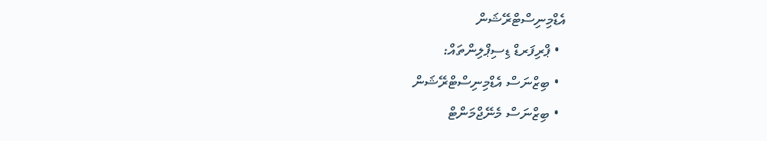އެޑްމިނިސްޓްރޭޝަން
  • ޕްރިފަރޑް ޑިސިޕްލިންތައް:
  • ބިޒްނަސް އެޑްމިނިސްޓްރޭޝަން
  • ބިޒްނަސް މެނޭޖްމަންޓް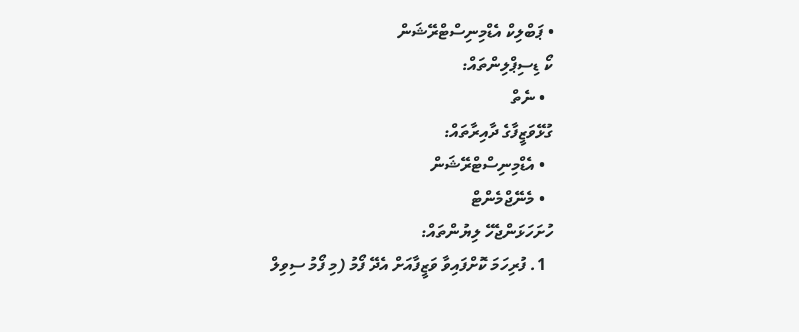• ޕަބްލިކް އެޑްމިނިސްޓްރޭޝަން
ކޯ ޑިސިޕްލިންތައް:
  • ނެތް
ގުޅޭވަޒީފާގެ ދާއިރާތައް:
  • އެޑްމިނިސްޓްރޭޝަން
  • މެނޭޖްމެންޓް
ހުށަހަޅަންޖެހޭ ލިޔުންތައް:
  1. ފުރިހަމަ ކޮށްފައިވާ ވަޒީފާއަށް އެދޭ ފޯމު (މި ފޯމު ސިވިލް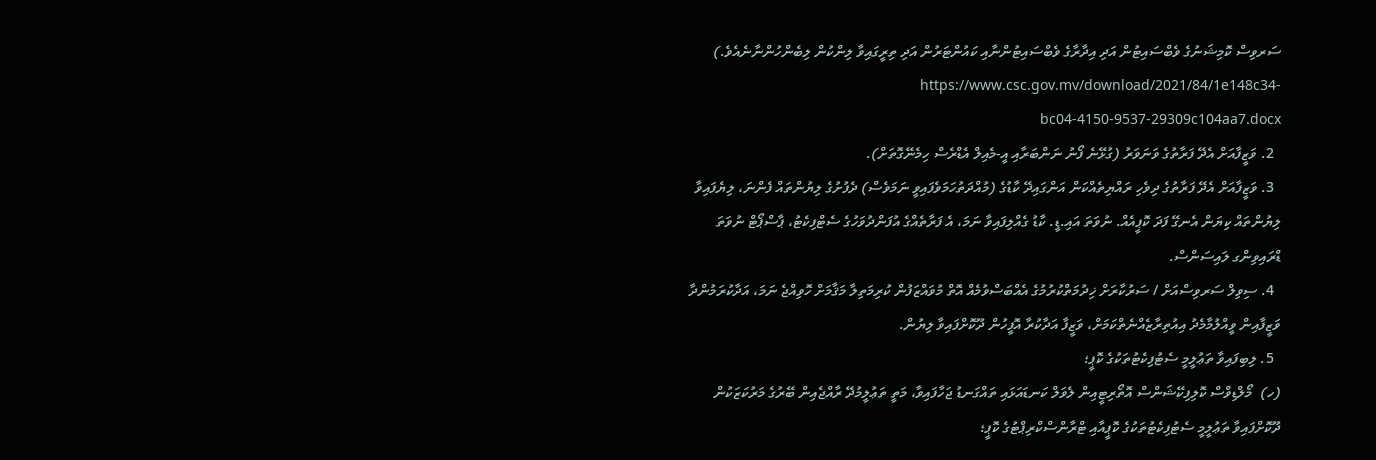ސަރވިސް ކޮމިޝަނުގެ ވެބްސައިޓުން އަދި އިދާރާގެ ވެބްސައިޓުންނާއި ކައުންޓަރުން އަދި ތިރީގައިވާ ލިންކުން ލިބެންހުންނާނެއެވެ.)  https://www.csc.gov.mv/download/2021/84/1e148c34-bc04-4150-9537-29309c104aa7.docx
  2. ވަޒީފާއަށް އެދޭ ފަރާތުގެ ވަނަވަރު (ގުޅޭނެ ފޯނު ނަންބަރާއި އީ-މެއިލް އެޑްރެސް ހިމެނޭގޮތަށް).
  3. ވަޒީފާއަށް އެދޭ ފަރާތުގެ ދިވެހި ރައްޔިތެއްކަން އަންގައިދޭ ކާޑުގެ (މުއްދަތުހަމަވެފައިވީ ނަމަވެސް) ދެފުށުގެ ލިޔުންތައް ފެންނަ، ލިޔެފައިވާ ލިޔުންތައް ކިޔަން އެނގޭ ފަދަ ކޮޕީއެއް. ނުވަތަ އައި.ޑީ. ކާޑު ގެއްލިފައިވާ ނަމަ، އެ ފަރާތެއްގެ އުފަންދުވަހުގެ ސެޓްފިކެޓު، ޕާސްޕޯޓް ނުވަތަ ޑްރައިވިންގ ލައިސަންސް.
  4. ސިވިލް ސަރވިސްއަށް / ސަރުކާރަށް ޚިދުމަތްކުރުމުގެ އެއްބަސްވުމެއް އޮތް މުވައްޒަފުން ކުރިމަތިލާ މަޤާމަށް ހޮވިއްޖެ ނަމަ، އަދާކުރަމުންދާ ވަޒީފާއިން ވީއްލުމާމެދު އިއުތިރާޒެއްނެތްކަމަށް، ވަޒީފާ އަދާކުރާ އޮފީހުން ދޫކޮށްފައިވާ ލިޔުން.
  5. ލިބިފައިވާ ތަޢުލީމީ ސެޓުފިކެޓުތަކުގެ ކޮޕީ؛
(ހ)  މޯލްޑިވްސް ކޮލިފިކޭޝަންސް އޮތޯރިޓީއިން ލެވަލް ކަނޑައަޅައި ތައްގަނޑު ޖަހާފައިވާ، މަތީ ތަޢުލީމުދޭ ރާއްޖެއިން ބޭރުގެ މަރުކަޒަކުން ދޫކޮށްފައިވާ ތަޢުލީމީ ސެޓުފިކެޓުތަކުގެ ކޮޕީއާއި ޓްރާންސްކްރިޕްޓުގެ ކޮޕީ؛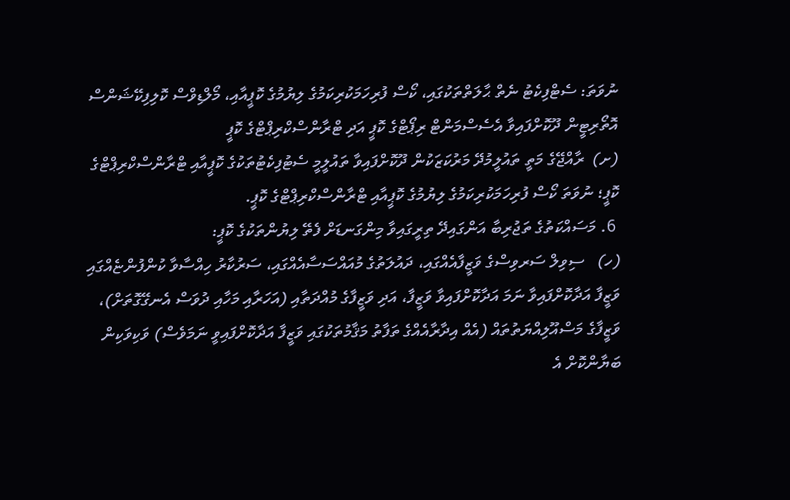ނުވަތަ: ސެޓްފިކެޓު ނެތް ޙާލަތްތަކުގައި، ކޯސް ފުރިހަމަކުރިކަމުގެ ލިޔުމުގެ ކޮޕީއާއި، މޯލްޑިވްސް ކޮލިފިކޭޝަންސް އޮތޯރިޓީން ދޫކޮށްފައިވާ އެސެސްމަންޓް ރިޕޯޓްގެ ކޮޕީ އަދި ޓްރާންސްކްރިޕްޓްގެ ކޮޕީ
(ށ)  ރާއްޖޭގެ މަތީ ތައުލީމުދޭ މަރުކަޒަކުން ދޫކޮށްފައިވާ ތައުލީމީ ސެޓުފިކެޓުތަކުގެ ކޮޕީއާއި ޓްރާންސްކްރިޕްޓްގެ ކޮޕީ؛ ނުވަތަ ކޯސް ފުރިހަމަކުރިކަމުގެ ލިޔުމުގެ ކޮޕީއާއި ޓްރާންސްކްރިޕްޓްގެ ކޮޕީ.
 6. މަސައްކަތުގެ ތަޖުރިބާ އަންގައިދޭ ތިރީގައިވާ މިންގަނޑަށް ފެތޭ ލިޔުންތަކުގެ ކޮޕީ:
(ހ)   ސިވިލް ސަރވިސްގެ ވަޒީފާއެއްގައި، ދައުލަތުގެ މުއައްސަސާއެއްގައި، ސަރުކާރު ހިއްސާވާ ކުންފުންޏެއްގައި ވަޒީފާ އަދާކޮށްފައިވާ ނަމަ އަދާކޮށްފައިވާ ވަޒީފާ، އަދި ވަޒީފާގެ މުއްދަތާއި (އަހަރާއި މަހާއި ދުވަސް އެނގޭގޮތަށް)، ވަޒީފާގެ މަސްއޫލިއްޔަތުތައް (އެއް އިދާރާއެއްގެ ތަފާތު މަޤާމުތަކުގައި ވަޒީފާ އަދާކޮށްފައިވީ ނަމަވެސް) ވަކިވަކިން ބަޔާންކޮށް އެ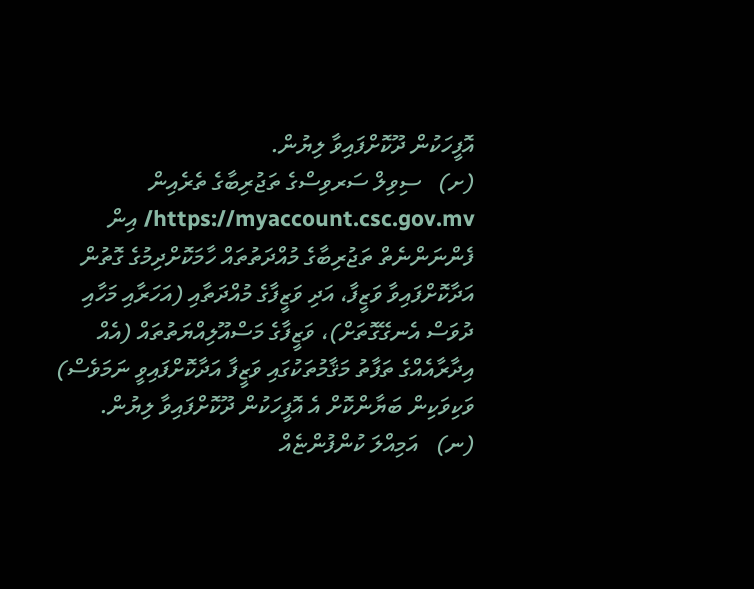އޮފީހަކުން ދޫކޮށްފައިވާ ލިޔުން.
(ށ)   ސިވިލް ސަރވިސްގެ ތަޖުރިބާގެ ތެރެއިން https://myaccount.csc.gov.mv/ އިން ފެންނަންނެތް ތަޖުރިބާގެ މުއްދަތުތައް ހާމަކޮށްދިމުގެ ގޮތުން އަދާކޮށްފައިވާ ވަޒީފާ، އަދި ވަޒީފާގެ މުއްދަތާއި (އަހަރާއި މަހާއި ދުވަސް އެނގޭގޮތަށް)، ވަޒީފާގެ މަސްއޫލިއްޔަތުތައް (އެއް އިދާރާއެއްގެ ތަފާތު މަޤާމުތަކުގައި ވަޒީފާ އަދާކޮށްފައިވީ ނަމަވެސް) ވަކިވަކިން ބަޔާންކޮށް އެ އޮފީހަކުން ދޫކޮށްފައިވާ ލިޔުން.
(ނ)   އަމިއްލަ ކުންފުންޏެއް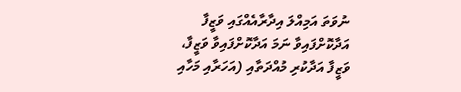ނުވަތަ އަމިއްލަ އިދާރާއެއްގައި ވަޒީފާ އަދާކޮށްފައިވާ ނަމަ އަދާކޮށްފައިވާ ވަޒީފާ، ވަޒީފާ އަދާކުރި މުއްދަތާއި (އަހަރާއި މަހާއި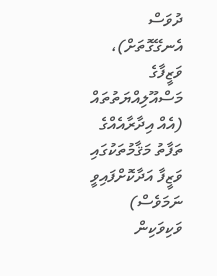ދުވަސް އެނގޭގޮތަށް)، ވަޒީފާގެ މަސްއޫލިއްޔަތުތައް (އެއް އިދާރާއެއްގެ ތަފާތު މަޤާމުތަކުގައި ވަޒީފާ އަދާކޮށްފައިވީ ނަމަވެސް) ވަކިވަކިން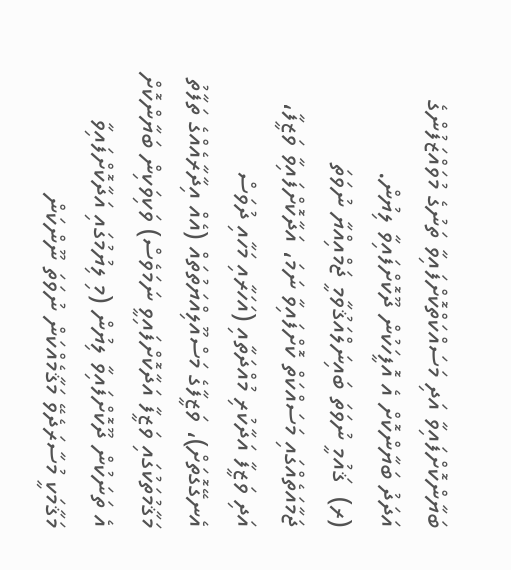ބަޔާންކޮށްފައިވާ އަދި މަސައްކަތްކޮށްފައިވާ ތަނުގެ މުވައްޒަފުންގެ އަދަދު ބަޔާންކޮށް އެ އޮފީހަކުން ދޫކޮށްފައިވާ ލިޔުން.
(ރ)  ޤައުމީ ނުވަތަ ބައިނަލްއަޤުވާމީ ޖަމްއިއްޔާ ނުވަތަ ޖަމާއަތެއްގައި މަސައްކަތް ކޮށްފައިވާ ނަމަ، އަދާކޮށްފައިވާ ވަޒީފާ، އަދި ވަޒީފާ އަދާކުރި މުއްދަތާއި (އަހަރާއި މަހާއި ދުވަސް އެނގޭގޮތަށް)، ވަޒީފާގެ މަސްއޫލިއްޔަތުތައް (އެއް އިދާރާއެއްގެ ތަފާތު މަޤާމުތަކުގައި ވަޒީފާ އަދާކޮށްފައިވީ ނަމަވެސް) ވަކިވަކިން ބަޔާންކޮށް އެ ތަނަކުން ދޫކޮށްފައިވާ ލިޔުން (މި ލިޔުމުގައި އަދާކޮށްފައިވާ މަޤާމަކީ މުސާރަދެވޭ މަޤާމެއްކަން ނުވަތަ ނޫންކަން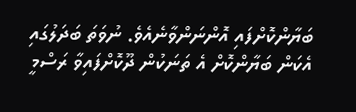ބަޔާންކޮށްފައި އޮންނަންވާނެއެވެ. ނުވަތަ ބަދަލުގައި އެކަން ބަޔާންކޮށް އެ ތަނަކުން ދޫކޮށްފައިވާ ރަސްމީ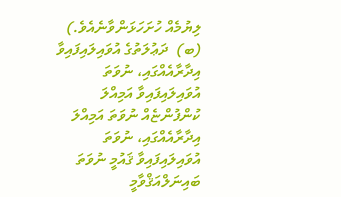ލިޔުމެއް ހުށަހަޅަންވާނެއެވެ.)
(ބ)  ދަޢުލަތުގެ އުވައިލައިފައިވާ އިދާރާއެއްގައި، ނުވަތަ އުވައިލައިފައިވާ އަމިއްލަ ކުންފުންޏެއް ނުވަތަ އަމިއްލަ އިދާރާއެއްގައި، ނުވަތަ އުވައިލައިފައިވާ ޤައުމީ ނުވަތަ ބައިނަލްއަޤްވާމީ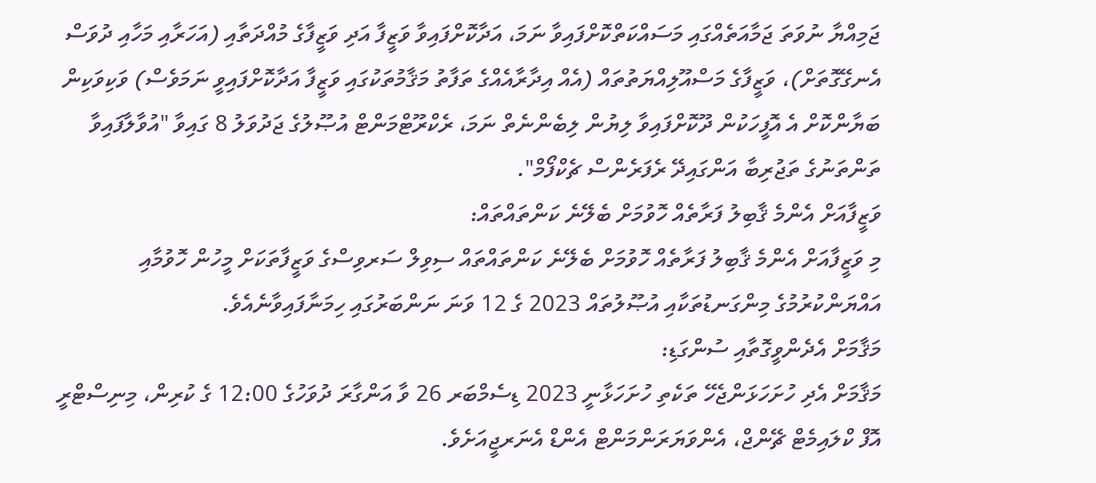ޖަމިއްޔާ ނުވަތަ ޖަމާއަތެއްގައި މަސައްކަތްކޮށްފައިވާ ނަމަ، އަދާކޮށްފައިވާ ވަޒީފާ އަދި ވަޒީފާގެ މުއްދަތާއި (އަހަރާއި މަހާއި ދުވަސް އެނގޭގޮތަށް)، ވަޒީފާގެ މަސްއޫލިއްޔަތުތައް (އެއް އިދާރާއެއްގެ ތަފާތު މަޤާމުތަކުގައި ވަޒީފާ އަދާކޮށްފައިވީ ނަމަވެސް) ވަކިވަކިން ބަޔާންކޮށް އެ އޮފީހަކުން ދޫކޮށްފައިވާ ލިޔުން ލިބެންނެތް ނަމަ، ރެކްރޫޓްމަންޓް އުޞޫލުގެ ޖަދުވަލު 8 ގައިވާ "އުވާލާފައިވާ ތަންތަނުގެ ތަޖުރިބާ އަންގައިދޭ ރެފަރެންސް ޗެކްފޯމް".
ވަޒީފާއަށް އެންމެ ޤާބިލު ފަރާތެއް ހޮވުމަށް ބެލޭނެ ކަންތައްތައް:
މި ވަޒީފާއަށް އެންމެ ޤާބިލު ފަރާތެއް ހޮވުމަށް ބެލޭނެ ކަންތައްތައް ސިވިލް ސަރވިސްގެ ވަޒީފާތަކަށް މީހުން ހޮވުމާއި އައްޔަންކުރުމުގެ މިންގަނޑުތަކާއި އުޞޫލުތައް 2023 ގެ 12 ވަނަ ނަންބަރުގައި ހިމަނާފައިވާނެއެވެ.
މަޤާމަށް އެދެންވީގޮތާއި ސުންގަޑި:
މަޤާމަށް އެދި ހުށަހަޅަންޖެހޭ ތަކެތި ހުށަހަޅާނީ 2023 ޑިސެމްބަރ 26 ވާ އަންގާރަ ދުވަހުގެ 12:00 ގެ ކުރިން، މިނިސްޓްރީ އޮފް ކްލައިމެޓް ޗޭންޖް، އެންވަޔަރަންމަންޓް އެންޑް އެނަރޖީއަށެވެ.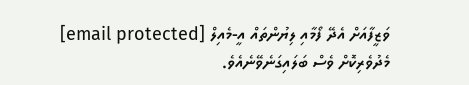ވަޒީފާއަށް އެދޭ ފޯމާއި ލިޔުންތައް އީ-މެއިލް [email protected] މެދުވެރިކޮށް ވެސް ބަލައިގަނެވޭނެއެވެ.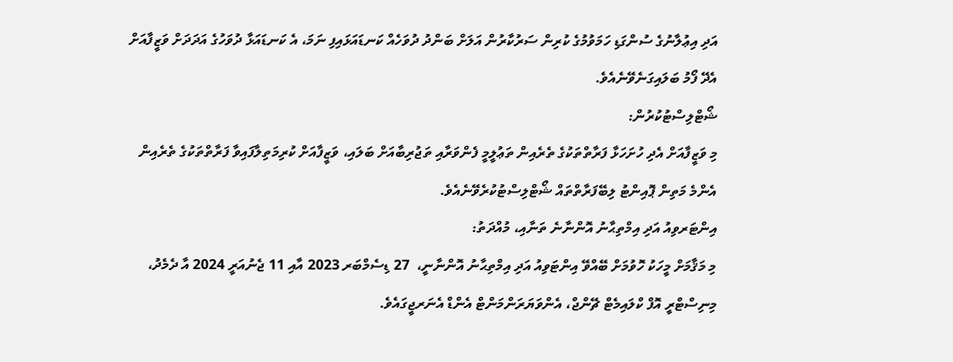އަދި އިޢުލާނުގެ ސުންގަޑި ހަމަވުމުގެ ކުރިން ސަރުކާރުން އަލަށް ބަންދު ދުވަހެއް ކަނޑައަޅައިފި ނަމަ، އެ ކަނޑައަޅާ ދުވަހުގެ އަދަދަށް ވަޒީފާއަށް އެދޭ ފޯމު ބަލައިގަނެވޭނެއެވެ.
ޝޯޓްލިސްޓުކުރުން:
މި ވަޒީފާއަށް އެދި ހުށަހަޅާ ފަރާތްތަކުގެ ތެރެއިން ތަޢުލީމީ ފެންވަރާއި ތަޖުރިބާއަށް ބަލައި، ވަޒީފާއަށް ކުރިމަތިލާފައިވާ ފަރާތްތަކުގެ ތެރެއިން އެންމެ މަތިން ޕޮއިންޓު ލިބޭފަރާތްތައް ޝޯޓްލިސްޓުކުރެވޭނެއެވެ.
އިންޓަރވިއު އަދި އިމްތިޙާނު އޮންނާނެ ތަނާއި، މުއްދަތު:
މި މަޤާމަށް މީހަކު ހޮވުމަށް ބޭއްވޭ އިންޓަވިއު އަދި އިމްތިޙާނު އޮންނާނީ،  27 ޑިސެމްބަރ 2023 އާއި 11 ޖެނުއަރީ 2024 އާ ދެމެދު، މިނިސްޓްރީ އޮފް ކްލައިމެޓް ޗޭންޖް، އެންވަޔަރަންމަންޓް އެންޑް އެނަރޖީގައެވެ.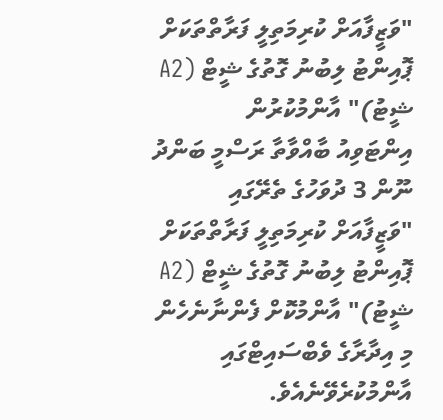"ވަޒީފާއަށް ކުރިމަތިލީ ފަރާތްތަކަށް ޕޮއިންޓު ލިބުނު ގޮތުގެ ޝީޓް (A2 ޝީޓު)" އާންމުކުރުން
އިންޓަވިއު ބާއްވާތާ ރަސްމީ ބަންދު ނޫން 3 ދުވަހުގެ ތެރޭގައި "ވަޒީފާއަށް ކުރިމަތިލީ ފަރާތްތަކަށް ޕޮއިންޓު ލިބުނު ގޮތުގެ ޝީޓް (A2 ޝީޓު)" އާންމުކޮށް ފެންނާނެހެން މި އިދާރާގެ ވެބްސައިޓްގައި އާންމުކުރެވޭނެއެވެ.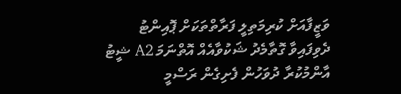ވަޒީފާއަށް ކުރިމަތިލީ ފަރާތްތަކަށް ޕޮއިންޓު ދެވިފައިވާ ގޮތާމެދު ޝަކުވާއެއް އޮތްނަމަ A2 ޝީޓު އާންމުކުރާ ދުވަހުން ފެށިގެން ރަސްމީ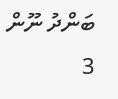ބަންދު ނޫން 3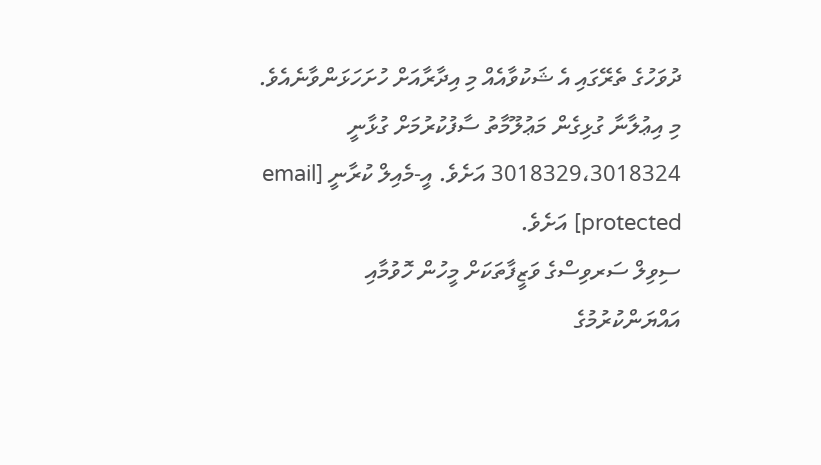ދުވަހުގެ ތެރޭގައި އެ ޝަކުވާއެއް މި އިދާރާއަށް ހުށަހަޅަންވާނެއެވެ.
މި އިޢުލާނާ ގުޅިގެން މަޢުލޫމާތު ސާފުކުރުމަށް ގުޅާނީ 3018329،3018324 އަށެވެ. އީ-މެއިލް ކުރާނީ [email protected] އަށެވެ.
ސިވިލް ސަރވިސްގެ ވަޒީފާތަކަށް މީހުން ހޮވުމާއި އައްޔަންކުރުމުގެ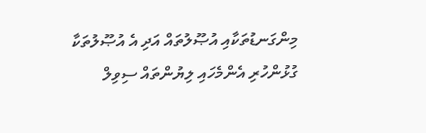މިންގަނޑުތަކާއި އުޞޫލުތައް އަދި އެ އުޞޫލުތަކާ ގުޅުންހުރި އެންމެހައި ލިޔުންތައް ސިވިލް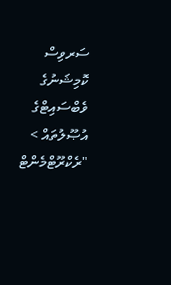ސަރވިސް ކޮމިޝަނުގެ ވެބްސައިޓްގެ އުޞޫލުތައް > "ރެކްރޫޓްމެންޓް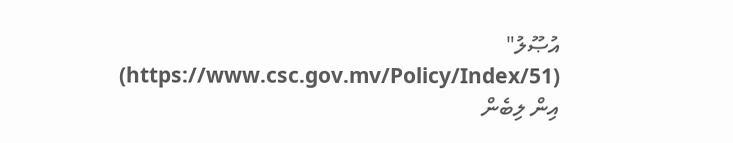އުޞޫލު" (https://www.csc.gov.mv/Policy/Index/51) އިން ލިބެން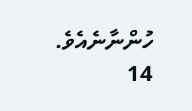ހުންނާނެއެވެ.
14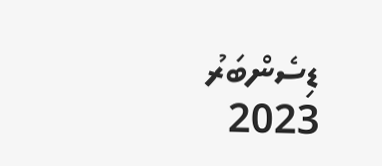ޑިސެންބަރު 2023